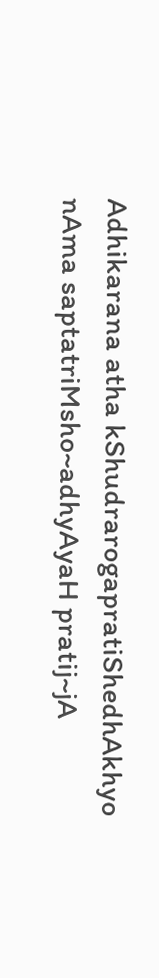Adhikarana atha kShudrarogapratiShedhAkhyo nAma saptatriMsho~adhyAyaH pratij~jA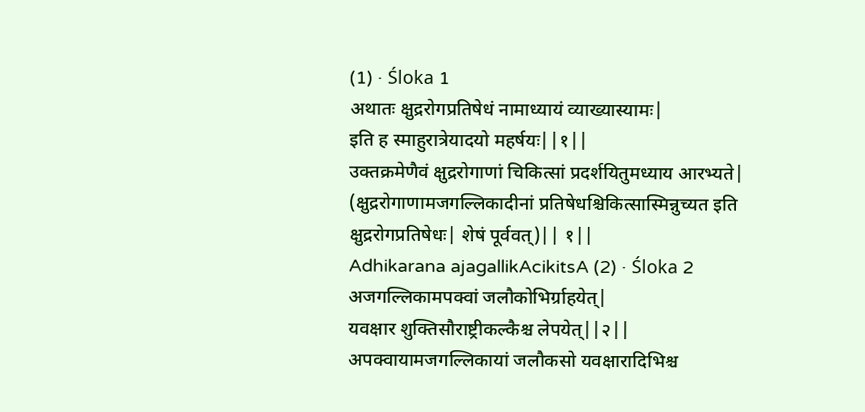(1) · Śloka 1
अथातः क्षुद्ररोगप्रतिषेधं नामाध्यायं व्याख्यास्यामः|
इति ह स्माहुरात्रेयादयो महर्षयः||१||
उक्तक्रमेणैवं क्षुद्ररोगाणां चिकित्सां प्रदर्शयितुमध्याय आरभ्यते| (क्षुद्ररोगाणामजगल्लिकादीनां प्रतिषेधश्चिकित्सास्मिन्नुच्यत इति क्षुद्ररोगप्रतिषेधः| शेषं पूर्ववत्)|| १||
Adhikarana ajagallikAcikitsA (2) · Śloka 2
अजगल्लिकामपक्वां जलौकोभिर्ग्राहयेत्|
यवक्षार शुक्तिसौराष्ट्रीकल्कैश्च लेपयेत्||२||
अपक्वायामजगल्लिकायां जलौकसो यवक्षारादिभिश्च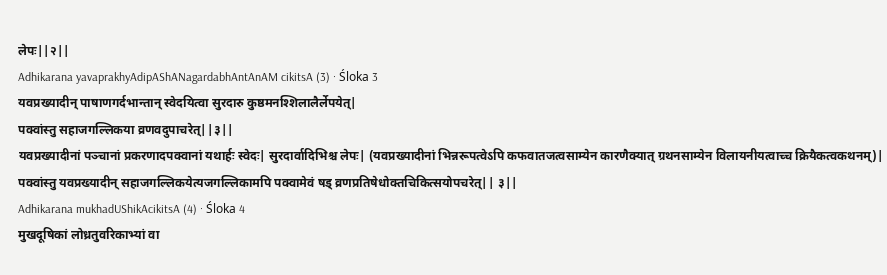लेपः||२||
Adhikarana yavaprakhyAdipAShANagardabhAntAnAM cikitsA (3) · Śloka 3
यवप्रख्यादीन् पाषाणगर्दभान्तान् स्वेदयित्वा सुरदारु कुष्ठमनश्शिलालैर्लेपयेत्|
पक्वांस्तु सहाजगल्लिकया व्रणवदुपाचरेत्||३||
यवप्रख्यादीनां पञ्चानां प्रकरणादपक्वानां यथार्हः स्वेदः| सुरदार्वादिभिश्च लेपः| (यवप्रख्यादीनां भिन्नरूपत्वेऽपि कफवातजत्वसाम्येन कारणैक्यात् ग्रथनसाम्येन विलायनीयत्वाच्च क्रियैकत्वकथनम्)| पक्वांस्तु यवप्रख्यादीन् सहाजगल्लिकयेत्यजगल्लिकामपि पक्वामेवं षड् व्रणप्रतिषेधोक्तचिकित्सयोपचरेत्|| ३||
Adhikarana mukhadUShikAcikitsA (4) · Śloka 4
मुखदूषिकां लोध्रतुवरिकाभ्यां वा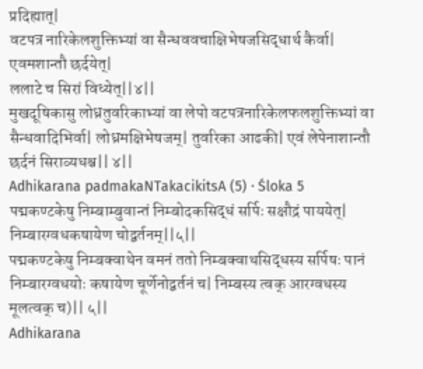प्रदिह्यात्|
वटपत्र नारिकेलशुक्तिभ्यां वा सैन्धववचाक्षिभेषजसिद्धार्थ कैर्वा|
एवमशान्तौ छर्दयेत्|
ललाटे च सिरां विध्येत्||४||
मुखदूषिकासु लोध्रतुवरिकाभ्यां वा लेपो वटपत्रनारिकेलफलशुक्तिभ्यां वा सैन्धवादिभिर्वा| लोध्रमक्षिभेषजम्| तुवरिका आढकी| एवं लेपेनाशान्तौ छर्दनं सिराव्यधश्च|| ४||
Adhikarana padmakaNTakacikitsA (5) · Śloka 5
पद्मकण्टकेषु निम्बाम्बुवान्तं निम्बोदकसिद्धं सर्पिः सक्षौद्रं पाययेत्|
निम्बारग्वधकषायेण चोद्वर्तनम्||५||
पद्मकण्टकेषु निम्बक्वाथेन वमनं ततो निम्बक्वाथसिद्धस्य सर्पिषः पानं निम्बारग्वधयोः कषायेण चूर्णेनोद्वर्तनं च| निम्बस्य त्वक् आरग्वधस्य मूलत्वक् च)|| ५||
Adhikarana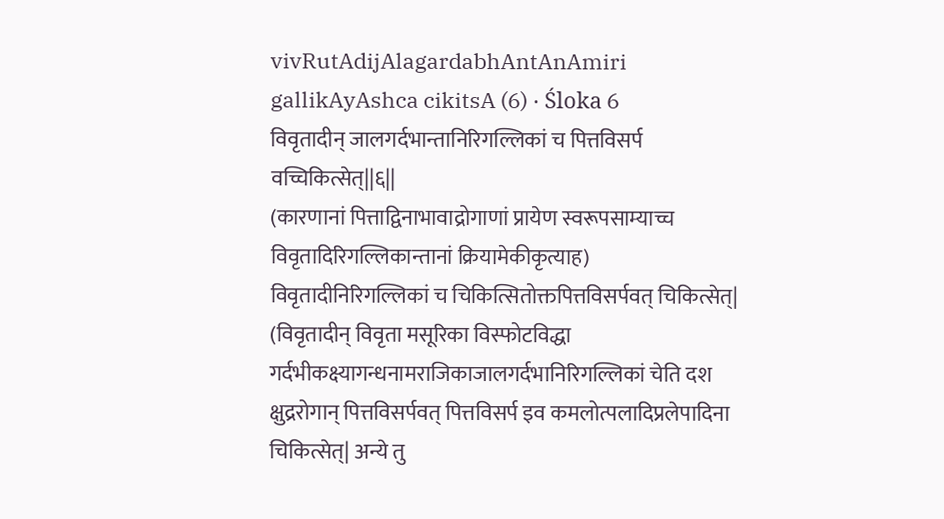vivRutAdijAlagardabhAntAnAmiri gallikAyAshca cikitsA (6) · Śloka 6
विवृतादीन् जालगर्दभान्तानिरिगल्लिकां च पित्तविसर्प वच्चिकित्सेत्||६||
(कारणानां पित्ताद्विनाभावाद्रोगाणां प्रायेण स्वरूपसाम्याच्च विवृतादिरिगल्लिकान्तानां क्रियामेकीकृत्याह) विवृतादीनिरिगल्लिकां च चिकित्सितोक्तपित्तविसर्पवत् चिकित्सेत्| (विवृतादीन् विवृता मसूरिका विस्फोटविद्धा गर्दभीकक्ष्यागन्धनामराजिकाजालगर्दभानिरिगल्लिकां चेति दश क्षुद्ररोगान् पित्तविसर्पवत् पित्तविसर्प इव कमलोत्पलादिप्रलेपादिना चिकित्सेत्| अन्ये तु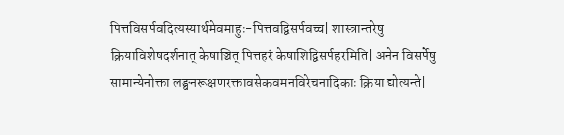पित्तविसर्पवदित्यस्यार्थमेवमाहुः-पित्तवद्विसर्पवच्च| शास्त्रान्तरेषु क्रियाविशेषदर्शनात् केषाञ्चित् पित्तहरं केषाशिद्विसर्पहरमिति| अनेन विसर्पेषु सामान्येनोक्ता लङ्घनरूक्षणरक्तावसेकवमनविरेचनादिकाः क्रिया द्योत्यन्ते|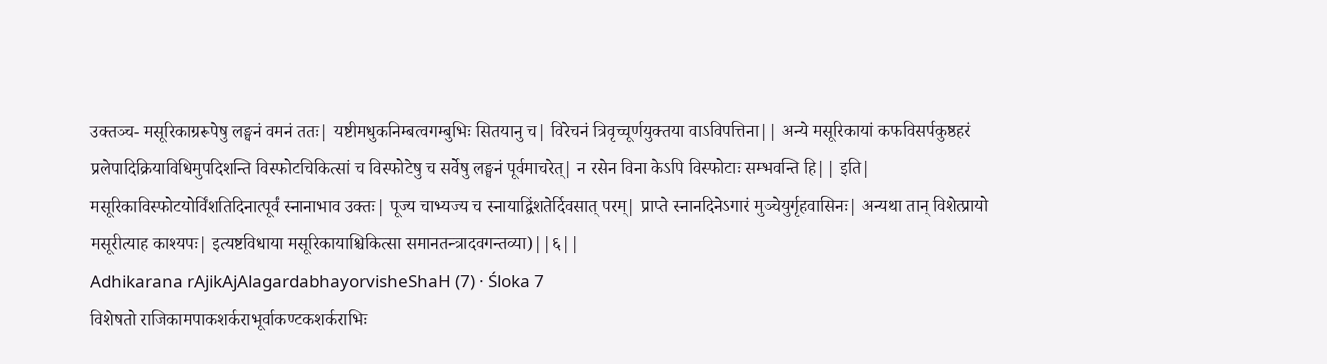उक्तञ्च- मसूरिकाग्ररूपेषु लङ्घनं वमनं ततः| यष्टीमधुकनिम्बत्वगम्बुभिः सितयानु च| विरेचनं त्रिवृच्चूर्णयुक्तया वाऽविपत्तिना|| अन्ये मसूरिकायां कफविसर्पकुष्ठहरं प्रलेपादिक्रियाविधिमुपदिशन्ति विस्फोटचिकित्सां च विस्फोटेषु च सर्वेषु लङ्घनं पूर्वमाचरेत्| न रसेन विना केऽपि विस्फोटाः सम्भवन्ति हि|| इति| मसूरिकाविस्फोटयोर्विंशतिदिनात्पूर्वं स्नानाभाव उक्तः| पूज्य चाभ्यज्य च स्नायाद्विंशतेर्दिवसात् परम्| प्राप्ते स्नानदिनेऽगारं मुञ्चेयुर्गृहवासिनः| अन्यथा तान् विशेत्प्रायो मसूरीत्याह काश्यपः| इत्यष्टविधाया मसूरिकायाश्चिकित्सा समानतन्त्रादवगन्तव्या)||६||
Adhikarana rAjikAjAlagardabhayorvisheShaH (7) · Śloka 7
विशेषतो राजिकामपाकशर्कराभूर्वाकण्टकशर्कराभिः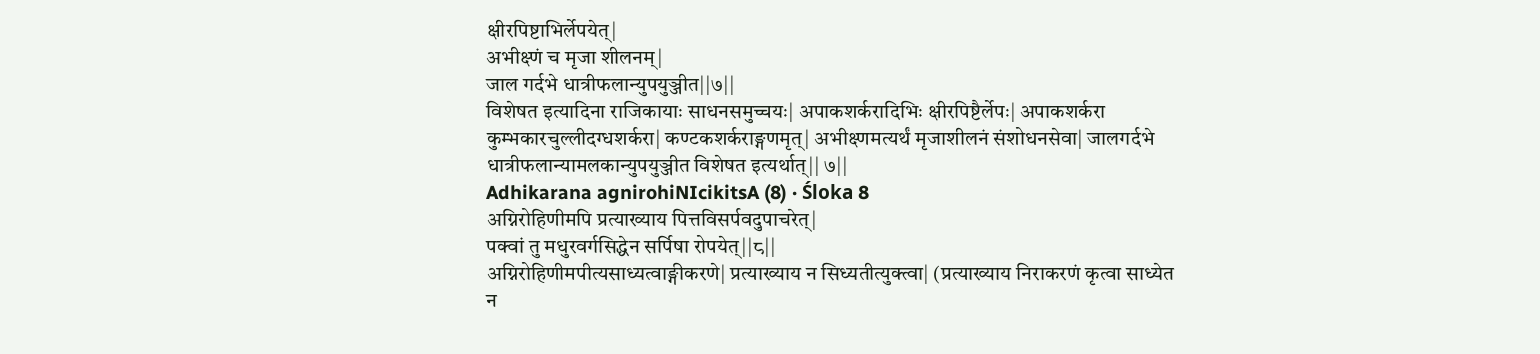क्षीरपिष्टाभिर्लेपयेत्|
अभीक्ष्णं च मृजा शीलनम्|
जाल गर्दभे धात्रीफलान्युपयुञ्जीत||७||
विशेषत इत्यादिना राजिकायाः साधनसमुच्चयः| अपाकशर्करादिभिः क्षीरपिष्टैर्लेपः| अपाकशर्करा कुम्भकारचुल्लीदग्धशर्करा| कण्टकशर्कराङ्गणमृत्| अभीक्ष्णमत्यर्थं मृजाशीलनं संशोधनसेवा| जालगर्दभे धात्रीफलान्यामलकान्युपयुञ्जीत विशेषत इत्यर्थात्|| ७||
Adhikarana agnirohiNIcikitsA (8) · Śloka 8
अग्निरोहिणीमपि प्रत्याख्याय पित्तविसर्पवदुपाचरेत्|
पक्वां तु मधुरवर्गसिद्धेन सर्पिषा रोपयेत्||८||
अग्निरोहिणीमपीत्यसाध्यत्वाङ्गीकरणे| प्रत्याख्याय न सिध्यतीत्युक्त्वा| (प्रत्याख्याय निराकरणं कृत्वा साध्येत न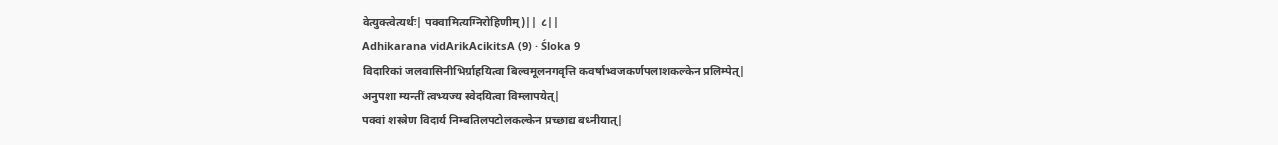वेत्युक्त्वेत्यर्थः| पक्वामित्यग्निरोहिणीम्)|| ८||
Adhikarana vidArikAcikitsA (9) · Śloka 9
विदारिकां जलवासिनीभिर्ग्राहयित्वा बिल्वमूलनगवृत्ति कवर्षाभ्वजकर्णपलाशकल्केन प्रलिम्पेत्|
अनुपशा म्यन्तीं त्वभ्यज्य स्वेदयित्वा विम्लापयेत्|
पक्वां शस्त्रेण विदार्य निम्बतिलपटोलकल्केन प्रच्छाद्य बध्नीयात्|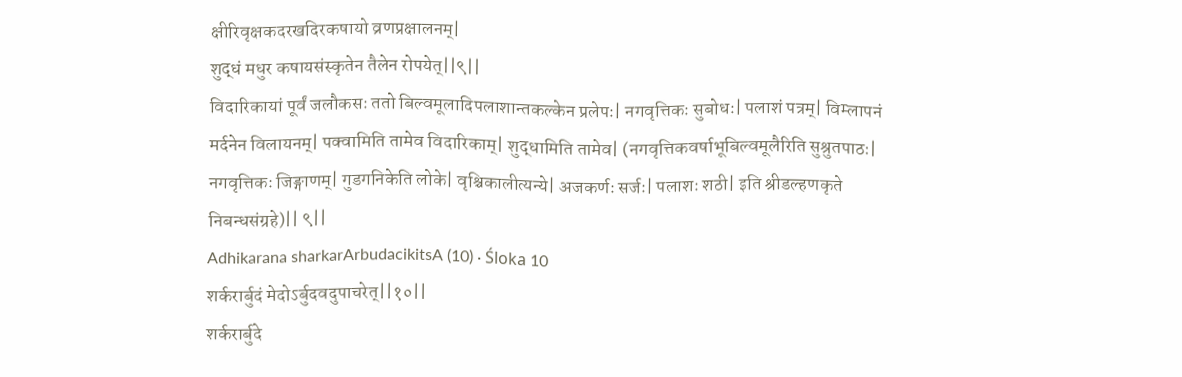क्षीरिवृक्षकदरखदिरकषायो व्रणप्रक्षालनम्|
शुद्धं मधुर कषायसंस्कृतेन तैलेन रोपयेत्||९||
विदारिकायां पूर्वं जलौकसः ततो बिल्वमूलादिपलाशान्तकल्केन प्रलेपः| नगवृत्तिकः सुबोधः| पलाशं पत्रम्| विम्लापनं मर्दनेन विलायनम्| पक्वामिति तामेव विदारिकाम्| शुद्धामिति तामेव| (नगवृत्तिकवर्षाभूबिल्वमूलैरिति सुश्रुतपाठः| नगवृत्तिकः जिङ्गाणम्| गुडगनिकेति लोके| वृश्चिकालीत्यन्ये| अजकर्णः सर्जः| पलाशः शठी| इति श्रीडल्हणकृते निबन्धसंग्रहे)|| ९||
Adhikarana sharkarArbudacikitsA (10) · Śloka 10
शर्करार्बुदं मेदोऽर्बुदवदुपाचरेत्||१०||
शर्करार्बुदे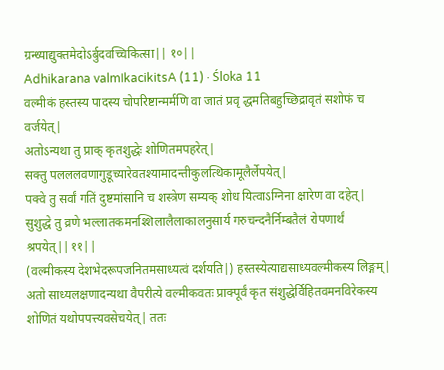ग्रन्थ्याद्युक्तमेदोऽर्बुदवच्चिकित्सा|| १०||
Adhikarana valmIkacikitsA (11) · Śloka 11
वल्मीकं हस्तस्य पादस्य चोपरिष्टान्मर्मणि वा जातं प्रवृ द्धमतिबहुच्छिद्रावृतं सशोफं च वर्जयेत्|
अतोऽन्यथा तु प्राक् कृतशुद्धेः शोणितमपहरेत्|
सक्तु पलललवणागुडूच्यारेवतश्यामादन्तीकुलत्थिकामूलैर्लेपयेत्|
पक्वे तु सर्वां गतिं दुष्टमांसानि च शस्त्रेण सम्यक् शोध यित्वाऽग्निना क्षारेण वा दहेत्|
सुशुद्धे तु व्रणे भल्लातकमनश्शिलालैलाकालनुसार्य गरुचन्दनैर्निम्बतैलं रोपणार्थं श्रपयेत्||११||
(वल्मीकस्य देशभेदरूपजनितमसाध्यत्वं दर्शयति|) हस्तस्येत्याद्यसाध्यवल्मीकस्य लिङ्गम्| अतो साध्यलक्षणादन्यथा वैपरीत्ये वल्मीकवतः प्राक्पूर्वं कृत संशुद्धेर्विहितवमनविरेकस्य शोणितं यथोपपत्त्यवसेचयेत्| ततः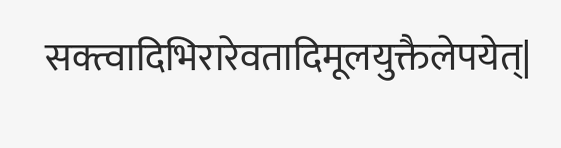सक्त्वादिभिरारेवतादिमूलयुक्तैलेपयेत्|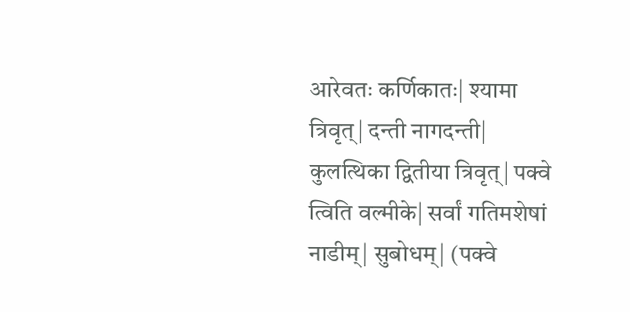आरेवतः कर्णिकातः| श्यामा त्रिवृत्| दन्ती नागदन्ती| कुलत्थिका द्वितीया त्रिवृत्| पक्वे त्विति वल्मीके| सर्वां गतिमशेषां नाडीम्| सुबोधम्| (पक्वे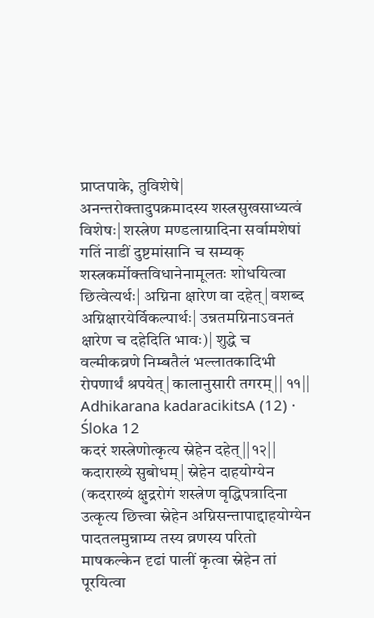प्राप्तपाके, तुविशेषे| अनन्तरोक्तादुपक्रमादस्य शस्त्रसुखसाध्यत्वं विशेषः| शस्त्रेण मण्डलाग्रादिना सर्वामशेषां गतिं नाडीं दुष्टमांसानि च सम्यक् शस्त्रकर्मोक्तविधानेनामूलतः शोधयित्वा छित्वेत्यर्थः| अग्निना क्षारेण वा दहेत्| वशब्द अग्निक्षारयेर्विकल्पार्थः| उन्नतमग्निनाऽवनतं क्षारेण च दहेदिति भावः)| शुद्धे च वल्मीकव्रणे निम्बतैलं भल्लातकादिभी रोपणार्थं श्रपयेत्| कालानुसारी तगरम्|| ११||
Adhikarana kadaracikitsA (12) · Śloka 12
कदरं शस्त्रेणोत्कृत्य स्नेहेन दहेत्||१२||
कदाराख्ये सुबोधम्| स्नेहेन दाहयोग्येन (कदराख्यं क्षुद्ररोगं शस्त्रेण वृद्धिपत्रादिना उत्कृत्य छित्त्वा स्नेहेन अग्निसन्तापाद्दाहयोग्येन पादतलमुन्नाम्य तस्य व्रणस्य परितो माषकल्केन दृढां पालीं कृत्वा स्नेहेन तां पूरयित्वा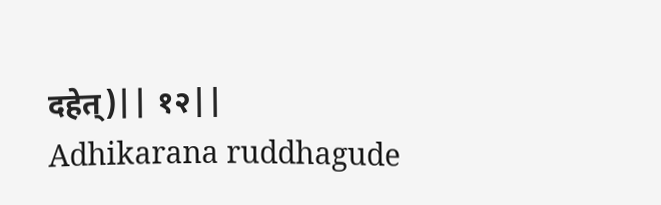दहेत्)|| १२||
Adhikarana ruddhagude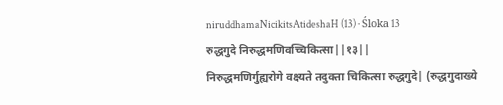niruddhamaNicikitsAtideshaH (13) · Śloka 13
रुद्धगुदे निरुद्धमणिवच्चिकित्सा||१३||
निरुद्धमणिर्गुह्यरोगे वक्ष्यते तदुक्ता चिकित्सा रुद्धगुदे| (रुद्धगुदाख्ये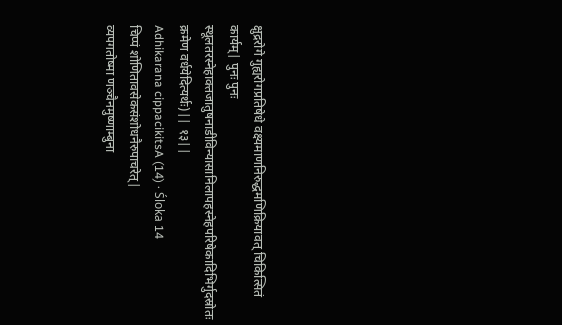क्षुद्ररोगे गुह्यरोगप्रतिषेधे वक्ष्यमाणनिरुद्धमणिक्रियावत् चिकित्सितं कार्यम्| पुनः पुनः स्थूलतरस्नेहाक्तजातुषनाडीविन्यासानिलापहस्नेहपरिषेकादिभिर्गुदस्रोतः क्रमेण वर्धयेदित्यर्थः)|| १३||
Adhikarana cippacikitsA (14) · Śloka 14
चिप्पं शोणितावसेकसंशोधनैरुपाचरेत्|
व्यपगतोष्मा णञ्चैनमुष्णाम्बुना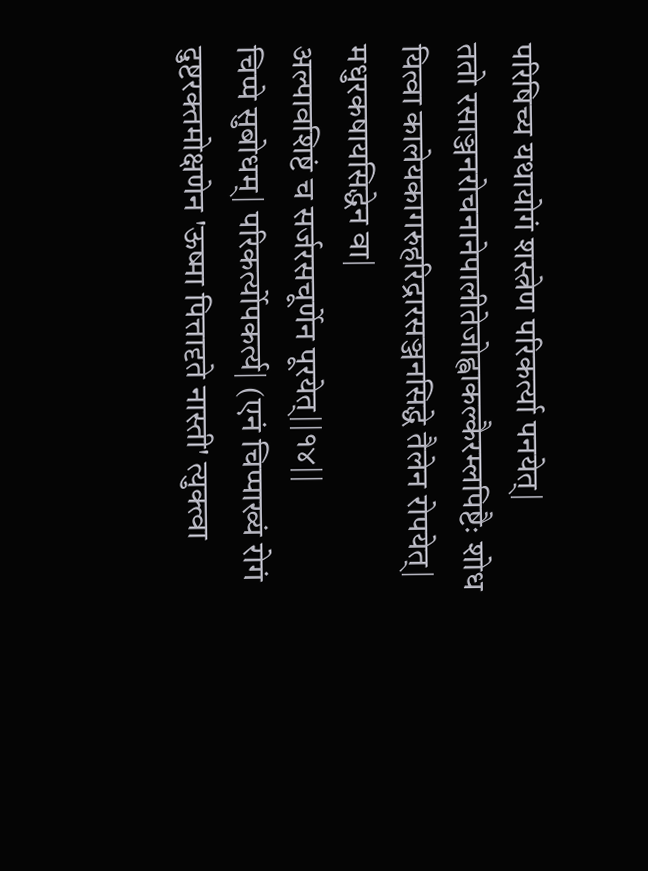परिषिच्य यथायोगं शस्त्रेण परिकर्त्या पनयेत्|
ततो रसाञ्जनरोचनानेपालीतेजोह्वाकल्कैरम्लपिष्टैः शोध यित्वा कालेयकागरुहरिद्रारसञ्जनसिद्धे तैलेन रोपयेत्|
मधुरकषायसिद्धेन वा|
अल्पावशिष्टं च सर्जरसचूर्णेन पूरयेत्||१४||
चिप्पे सुबोधम्| परिकर्त्योपकर्त्य| (एनं चिप्पाख्यं रोगं दुष्टरक्तमोक्षणेन 'ऊष्मा पित्तादृते नास्ती' त्युक्त्वा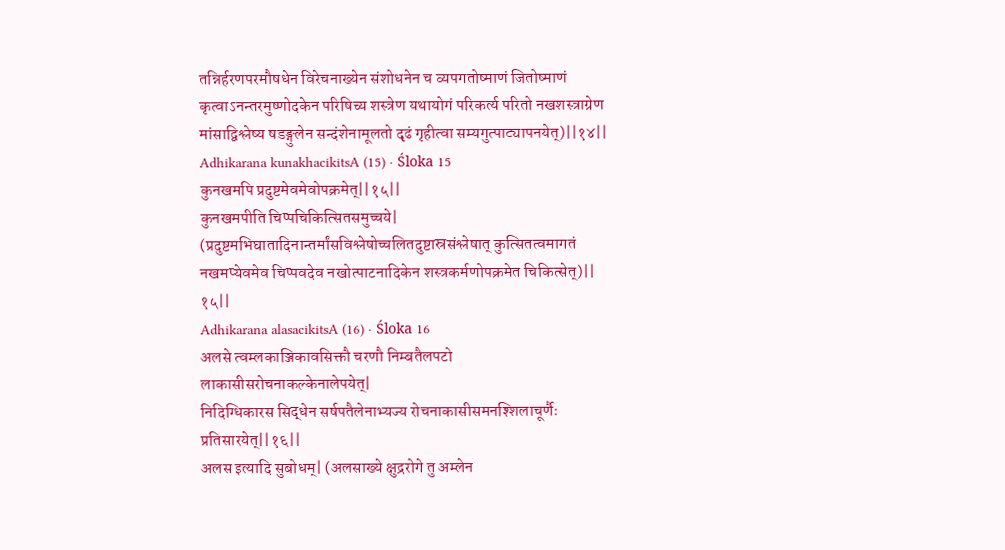तन्निर्हरणपरमौषधेन विरेचनाख्येन संशोधनेन च व्यपगतोष्माणं जितोष्माणं कृत्वाऽनन्तरमुष्णोदकेन परिषिच्य शस्त्रेण यथायोगं परिकर्त्य परितो नखशस्त्राग्रेण मांसाद्विश्लेष्य षडङ्गुलेन सन्दंशेनामूलतो दृढं गृहीत्वा सम्यगुत्पाट्यापनयेत्)||१४||
Adhikarana kunakhacikitsA (15) · Śloka 15
कुनखमपि प्रदुष्टमेवमेवोपक्रमेत्||१५||
कुनखमपीति चिप्पचिकित्सितसमुच्चये| (प्रदुष्टमभिघातादिनान्तर्मांसविश्लेषोच्चलितदुष्टास्रसंश्लेषात् कुत्सितत्वमागतं नखमप्येवमेव चिप्पवदेव नखोत्पाटनादिकेन शस्त्रकर्मणोपक्रमेत चिकित्सेत्)|| १५||
Adhikarana alasacikitsA (16) · Śloka 16
अलसे त्वम्लकाञ्जिकावसिक्तौ चरणौ निम्बतैलपटो लाकासीसरोचनाकल्केनालेपयेत्|
निदिग्धिकारस सिद्धेन सर्षपतैलेनाभ्यज्य रोचनाकासीसमनश्शिलाचूर्णैः प्रतिसारयेत्||१६||
अलस इत्यादि सुबोधम्| (अलसाख्ये क्षुद्ररोगे तु अम्लेन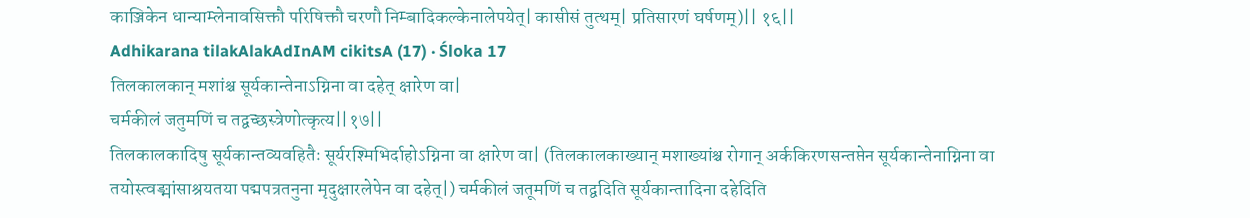काञ्जिकेन धान्याम्लेनावसिक्तौ परिषिक्तौ चरणौ निम्बादिकल्केनालेपयेत्| कासीसं तुत्थम्| प्रतिसारणं घर्षणम्)|| १६||
Adhikarana tilakAlakAdInAM cikitsA (17) · Śloka 17
तिलकालकान् मशांश्च सूर्यकान्तेनाऽग्निना वा दहेत् क्षारेण वा|
चर्मकीलं जतुमणिं च तद्वच्छस्त्रेणोत्कृत्य||१७||
तिलकालकादिषु सूर्यकान्तव्यवहितैः सूर्यरश्मिभिर्दाहोऽग्निना वा क्षारेण वा| (तिलकालकाख्यान् मशाख्यांश्च रोगान् अर्ककिरणसन्तप्तेन सूर्यकान्तेनाग्निना वा तयोस्त्वङ्मांसाश्रयतया पद्मपत्रतनुना मृदुक्षारलेपेन वा दहेत्|) चर्मकीलं जतूमणिं च तद्वदिति सूर्यकान्तादिना दहेदिति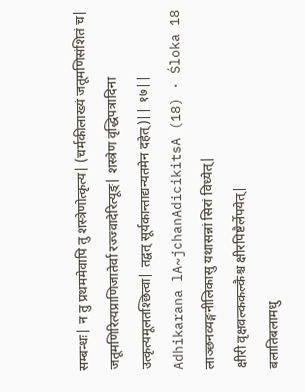सम्बन्धः| न तु प्रथममेवापि तु शस्त्रेणोत्कृत्य| (चर्मकीलाख्यं जतूमणिसंशितं च| जतूमणिरित्यप्राणिजातेर्वा रज्ज्वादेरित्यूङ्| शस्त्रेण वृद्धिपत्रादिना उत्कृत्यमूलतश्छित्वा| तद्वत् सूर्यकान्ताद्यन्यतमेन दहेत्)|| १७||
Adhikarana lA~jchanAdicikitsA (18) · Śloka 18
लाञ्छनव्यङ्गनीलिकासु यथासन्नां सिरां विध्येत्|
क्षीरी वृक्षवल्ककल्कैश्च क्षीरपिष्टैर्लेपयेत्|
बलातिबलामधु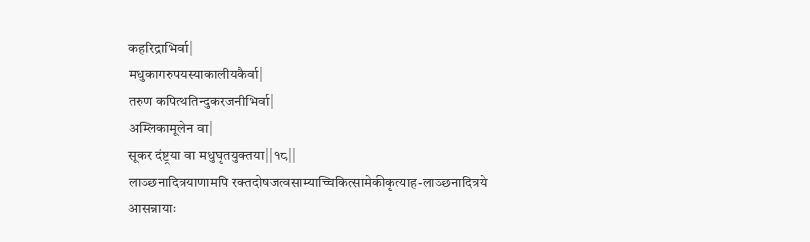कहरिद्राभिर्वा|
मधुकागरुपयस्याकालीयकैर्वा|
तरुण कपित्थतिन्दुकरजनीभिर्वा|
अम्लिकामूलेन वा|
सूकर दंष्ट्रया वा मधुघृतयुक्तया||१८||
लाञ्छनादित्रयाणामपि रक्तदोषजत्वसाम्याच्चिकित्सामेकीकृत्याह-लाञ्छनादित्रये आसन्नायाः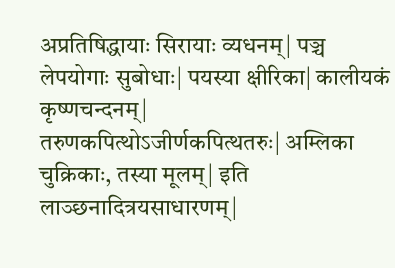अप्रतिषिद्धायाः सिरायाः व्यधनम्| पञ्च लेपयोगाः सुबोधाः| पयस्या क्षीरिका| कालीयकं कृष्णचन्दनम्| तरुणकपित्थोऽजीर्णकपित्थतरुः| अम्लिका चुक्रिकाः, तस्या मूलम्| इति लाञ्छनादित्रयसाधारणम्|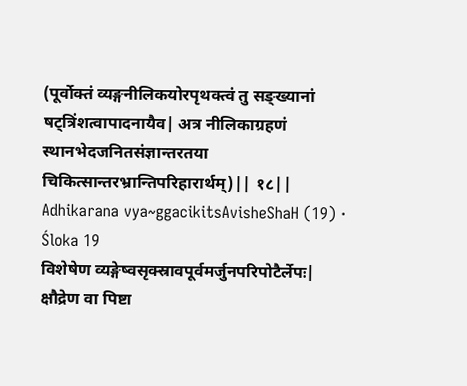(पूर्वोक्तं व्यङ्गनीलिकयोरपृथक्त्वं तु सङ्ख्यानां षट्त्रिंशत्वापादनायैव| अत्र नीलिकाग्रहणं स्थानभेदजनितसंज्ञान्तरतया चिकित्सान्तरभ्रान्तिपरिहारार्थम्)|| १८||
Adhikarana vya~ggacikitsAvisheShaH (19) · Śloka 19
विशेषेण व्यङ्गेष्वसृक्स्रावपूर्वमर्जुनपरिपोटैर्लेपः|
क्षौद्रेण वा पिष्टा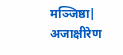मञ्जिष्ठा|
अजाक्षीरेण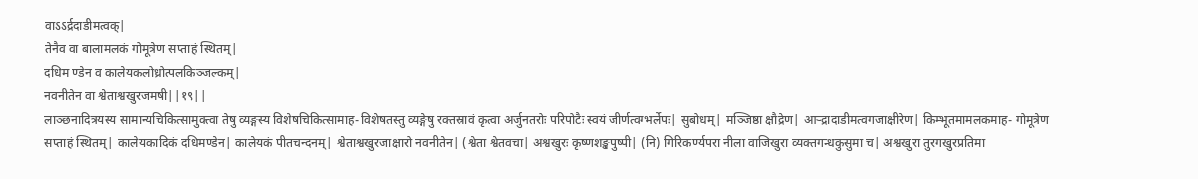वाऽऽर्द्रदाडीमत्वक्|
तेनैव वा बालामलकं गोमूत्रेण सप्ताहं स्थितम्|
दधिम ण्डेन व कालेयकलोध्रोत्पलकिञ्जल्कम्|
नवनीतेन वा श्वेताश्वखुरजमषी||१९||
लाञ्छनादित्रयस्य सामान्यचिकित्सामुक्त्वा तेषु व्यङ्गस्य विशेषचिकित्सामाह-विशेषतस्तु व्यङ्गेषु रक्तस्रावं कृत्वा अर्जुनतरोः परिपोटैः स्वयं जीर्णत्वग्भर्लेपः| सुबोधम्| मञ्जिष्ठा क्षौद्रेण| आऱ्द्रादाडीमत्वगजाक्षीरेण| किम्भूतमामलकमाह- गोमूत्रेण सप्ताहं स्थितम्| कालेयकादिकं दधिमण्डेन| कालेयकं पीतचन्दनम्| श्वेताश्वखुरजाक्षारो नवनीतेन| (श्वेता श्वेतवचा| अश्वखुरः कृष्णशङ्खपुष्पी| (नि) गिरिकर्ण्यपरा नीला वाजिखुरा व्यक्तगन्धकुसुमा च| अश्वखुरा तुरगखुरप्रतिमा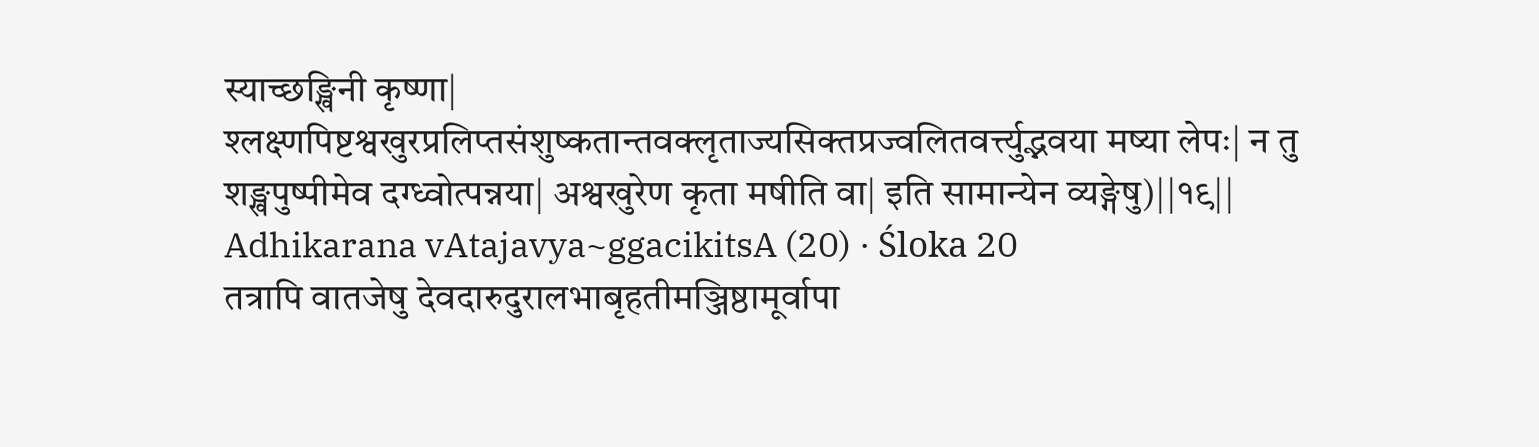स्याच्छङ्खिनी कृष्णा| श्लक्ष्णपिष्टश्वखुरप्रलिप्तसंशुष्कतान्तवक्लृताज्यसिक्तप्रज्वलितवर्त्त्युद्भवया मष्या लेपः| न तु शङ्खपुष्पीमेव दग्ध्वोत्पन्नया| अश्वखुरेण कृता मषीति वा| इति सामान्येन व्यङ्गेषु)||१९||
Adhikarana vAtajavya~ggacikitsA (20) · Śloka 20
तत्रापि वातजेषु देवदारुदुरालभाबृहतीमञ्जिष्ठामूर्वापा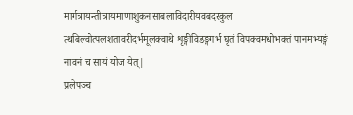मार्गत्रायन्तीत्रायमाणाशुकनसाबलाविदारीयवबदरकुल त्थबिल्वोत्पलशतावरीदर्भमूलक्वाथे शृङ्गीविडङ्गगर्भ घृतं विपक्वमधोभक्तं पानमभ्यङ्गं नावनं च सायं योज येत्|
प्रलेपञ्च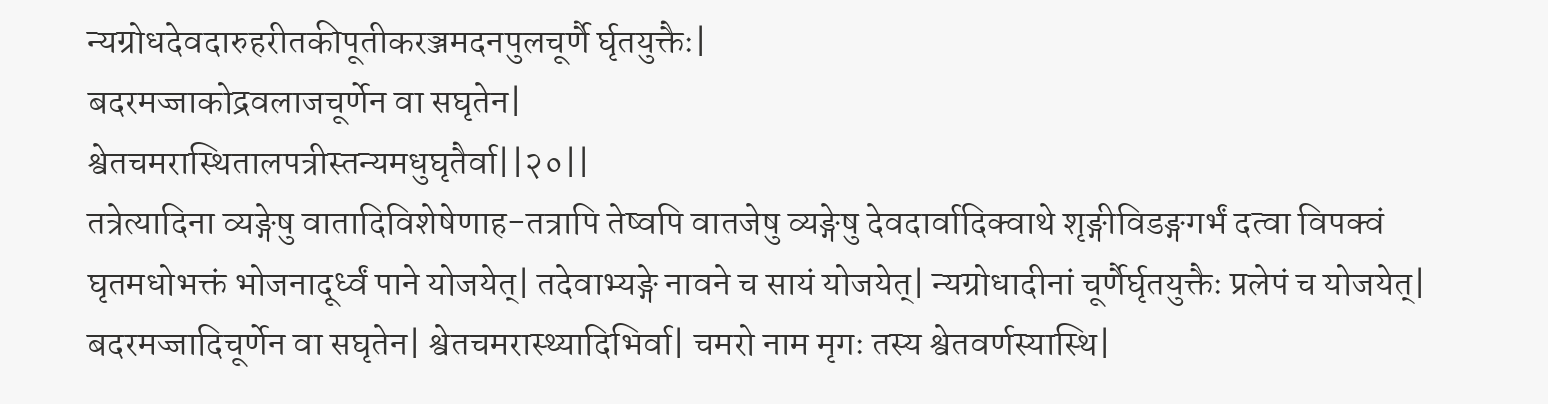न्यग्रोधदेवदारुहरीतकीपूतीकरञ्जमदनपुलचूर्णै र्घृतयुक्तैः|
बदरमज्जाकोद्रवलाजचूर्णेन वा सघृतेन|
श्वेतचमरास्थितालपत्रीस्तन्यमधुघृतैर्वा||२०||
तत्रेत्यादिना व्यङ्गेषु वातादिविशेषेणाह-तत्रापि तेष्वपि वातजेषु व्यङ्गेषु देवदार्वादिक्वाथे शृङ्गीविडङ्गगर्भं दत्वा विपक्वं घृतमधोभक्तं भोजनादूर्ध्वं पाने योजयेत्| तदेवाभ्यङ्गे नावने च सायं योजयेत्| न्यग्रोधादीनां चूर्णैर्घृतयुक्तैः प्रलेपं च योजयेत्| बदरमज्जादिचूर्णेन वा सघृतेन| श्वेतचमरास्थ्यादिभिर्वा| चमरो नाम मृगः तस्य श्वेतवर्णस्यास्थि|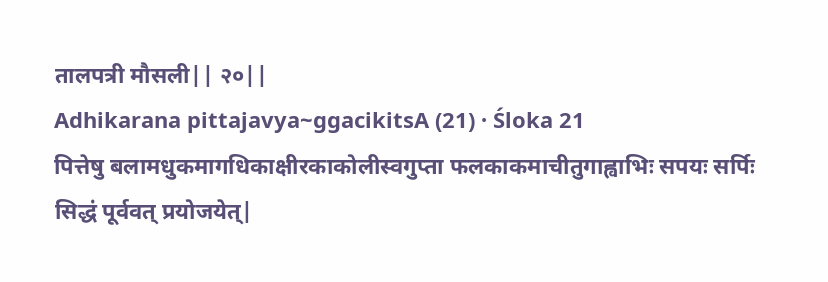तालपत्री मौसली|| २०||
Adhikarana pittajavya~ggacikitsA (21) · Śloka 21
पित्तेषु बलामधुकमागधिकाक्षीरकाकोलीस्वगुप्ता फलकाकमाचीतुगाह्वाभिः सपयः सर्पिः सिद्धं पूर्ववत् प्रयोजयेत्|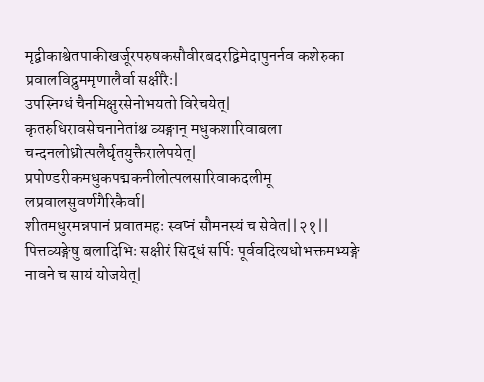मृद्वीकाश्वेतपाकीखर्जूरपरुषकसौवीरबदरद्विमेदापुनर्नव कशेरुका प्रवालविद्रुममृणालैर्वा सक्षीरैः|
उपस्निग्धं चैनमिक्षुरसेनोभयतो विरेचयेत्|
कृतरुधिरावसेचनानेतांश्च व्यङ्गान् मधुकशारिवाबला चन्दनलोध्रोत्पलैर्घृतयुक्तैरालेपयेत्|
प्रपोण्डरीकमधुकपद्मकनीलोत्पलसारिवाकदलीमू लप्रवालसुवर्णगैरिकैर्वा|
शीतमधुरमन्नपानं प्रवातमहः स्वप्नं सौमनस्यं च सेवेत||२१||
पित्तव्यङ्गेषु बलादिभिः सक्षीरं सिद्धं सर्पिः पूर्ववदित्यधोभक्तमभ्यङ्गे नावने च सायं योजयेत्|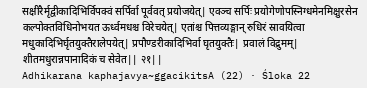सक्षीरैर्मृद्वीकादिभिर्विपक्वं सर्पिर्वा पूर्ववत् प्रयोजयेत्| एवञ्च सर्पिः प्रयोगेणोपस्निग्धमेनमिक्षुरसेन कल्पोक्तविधिनोभयत ऊर्ध्वमधश्च विरेचयेत्| एतांश्च पित्तव्यङ्गान् रुधिरं स्रावयित्वा मधुकादिभिर्घृतयुक्तैरालेपयेत्| प्रपौण्डरीकादिभिर्वा घृतयुक्तैः| प्रवालं विद्रुमम्| शीतमधुरान्नपानादिकं च सेवेत|| २१||
Adhikarana kaphajavya~ggacikitsA (22) · Śloka 22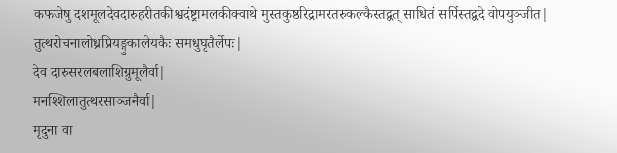कफजेषु दशमूलदेवदारुहरीतकीश्वदंष्ट्रामलकीक्वाथे मुस्तकुष्ठरिद्रामरतरुकल्कैस्तद्वत् साधितं सर्पिस्तद्वदे वोपयुञ्जीत|
तुत्थरोचनालोध्रप्रियङ्गुकालेयकैः समधुघृतैर्लेपः|
देव दारुसरलबलाशिग्रुमूलैर्वा|
मनश्शिलातुत्थरसाञ्जनैर्वा|
मृदुना वा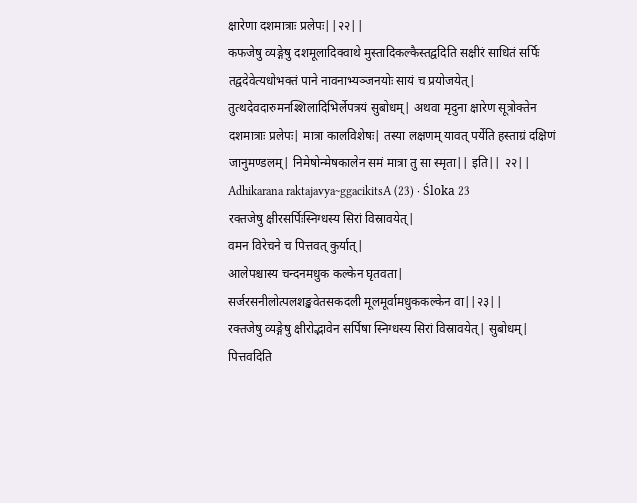क्षारेणा दशमात्राः प्रलेपः||२२||
कफजेषु व्यङ्गेषु दशमूलादिक्वाथे मुस्तादिकल्कैस्तद्वदिति सक्षीरं साधितं सर्पिः तद्वदेवेत्यधोभक्तं पाने नावनाभ्यञ्जनयोः सायं च प्रयोजयेत्| तुत्थदेवदारुमनश्शिलादिभिर्लेपत्रयं सुबोधम्| अथवा मृदुना क्षारेण सूत्रोक्तेन दशमात्राः प्रलेपः| मात्रा कालविशेषः| तस्या लक्षणम् यावत् पर्येति हस्ताग्रं दक्षिणं जानुमण्डलम्| निमेषोन्मेषकालेन समं मात्रा तु सा स्मृता|| इति|| २२||
Adhikarana raktajavya~ggacikitsA (23) · Śloka 23
रक्तजेषु क्षीरसर्पिःस्निग्धस्य सिरां विस्रावयेत्|
वमन विरेचने च पित्तवत् कुर्यात्|
आलेपश्चास्य चन्दनमधुक कल्केन घृतवता|
सर्जरसनीलोत्पलशङ्खवेतसकदली मूलमूर्वामधुककल्केन वा||२३||
रक्तजेषु व्यङ्गेषु क्षीरोद्भावेन सर्पिषा स्निग्धस्य सिरां विस्रावयेत्| सुबोधम्| पित्तवदिति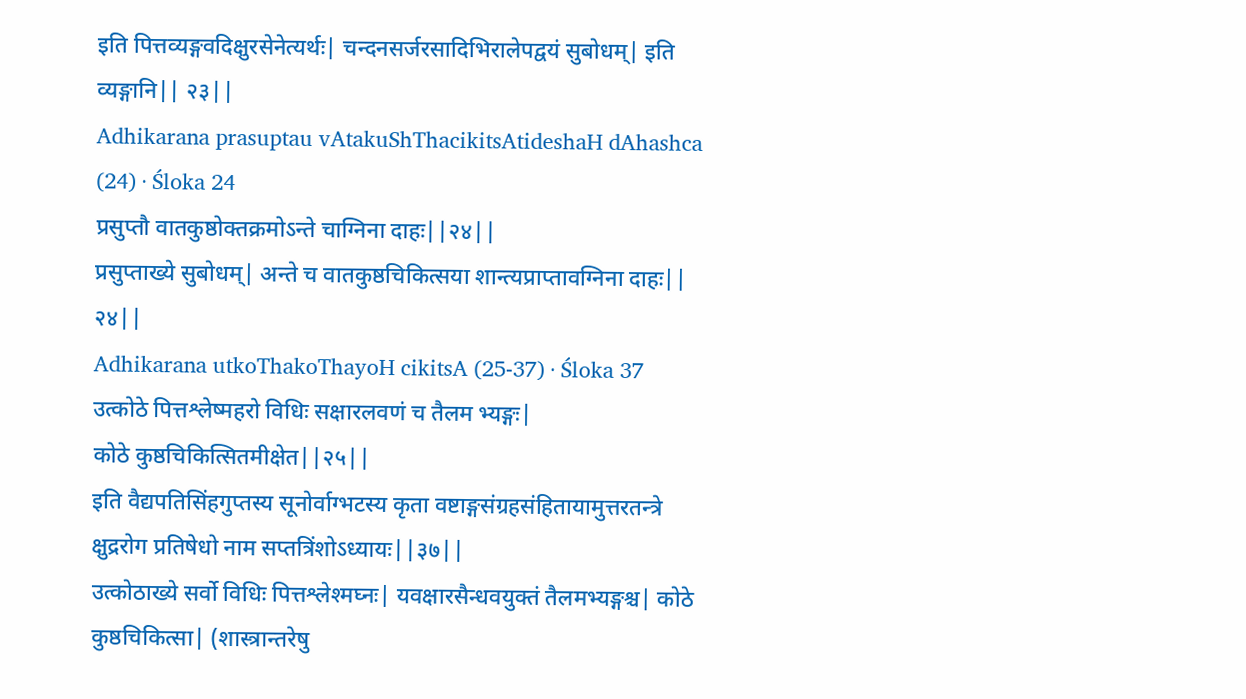इति पित्तव्यङ्गवदिक्षुरसेनेत्यर्थः| चन्दनसर्जरसादिभिरालेपद्वयं सुबोधम्| इति व्यङ्गानि|| २३||
Adhikarana prasuptau vAtakuShThacikitsAtideshaH dAhashca (24) · Śloka 24
प्रसुप्तौ वातकुष्ठोक्तक्रमोऽन्ते चाग्निना दाहः||२४||
प्रसुप्ताख्ये सुबोधम्| अन्ते च वातकुष्ठचिकित्सया शान्त्यप्राप्तावग्निना दाहः|| २४||
Adhikarana utkoThakoThayoH cikitsA (25-37) · Śloka 37
उत्कोठे पित्तश्लेष्महरो विधिः सक्षारलवणं च तैलम भ्यङ्गः|
कोठे कुष्ठचिकित्सितमीक्षेत||२५||
इति वैद्यपतिसिंहगुप्तस्य सूनोर्वाग्भटस्य कृता वष्टाङ्गसंग्रहसंहितायामुत्तरतन्त्रे क्षुद्ररोग प्रतिषेधो नाम सप्तत्रिंशोऽध्यायः||३७||
उत्कोठाख्ये सर्वो विधिः पित्तश्लेश्मघ्नः| यवक्षारसैन्धवयुक्तं तैलमभ्यङ्गश्च| कोठे कुष्ठचिकित्सा| (शास्त्रान्तरेषु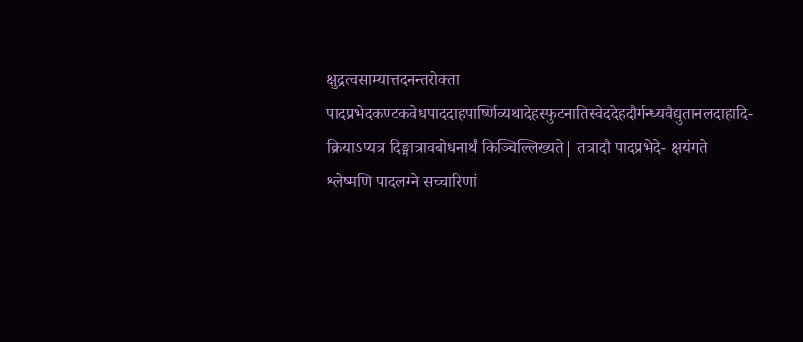क्षुद्रत्वसाम्यात्तदनन्तरोक्ता पादप्रभेदकण्टकवेधपाददाहपार्ष्णिव्यथादेहस्फुटनातिस्वेददेहदौर्गन्ध्यवैद्युतानलदाहादि- क्रियाऽप्यत्र दिङ्मात्रावबोधनार्थं किञ्चिल्लिख्यते| तत्रादौ पादप्रभेदे- क्षयंगते श्लेष्मणि पादलग्ने सच्चारिणां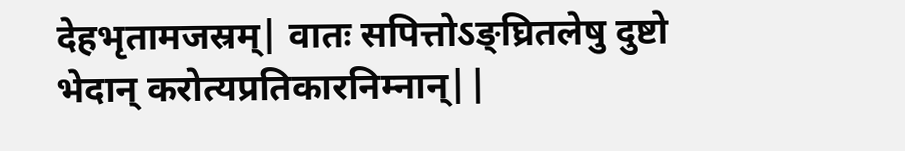देहभृतामजस्रम्| वातः सपित्तोऽङ्घ्रितलेषु दुष्टो भेदान् करोत्यप्रतिकारनिम्नान्||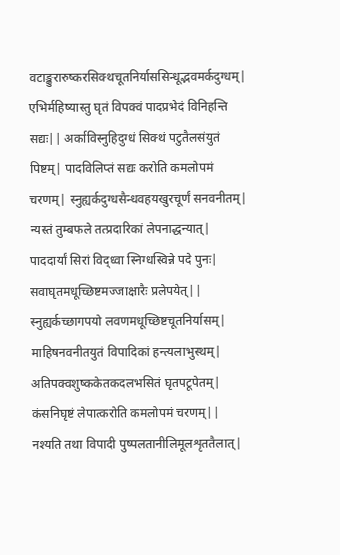वटाङ्कुरारुष्करसिक्थचूतनिर्याससिन्धूद्भवमर्कदुग्धम्| एभिर्महिष्यास्तु घृतं विपक्वं पादप्रभेदं विनिहन्ति सद्यः|| अर्काविस्नुहिदुग्धं सिक्थं पटुतैलसंयुतं पिष्टम्| पादविलिप्तं सद्यः करोति कमलोपमं चरणम्| स्नुह्यर्कदुग्धसैन्धवहयखुरचूर्णं सनवनीतम्| न्यस्तं तुम्बफले तत्प्रदारिकां लेपनाद्धन्यात्| पाददार्यां सिरां विद्ध्वा स्निग्धस्विन्ने पदे पुनः| सवाघृतमधूच्छिष्टमज्जाक्षारैः प्रलेपयेत्|| स्नुह्यर्कच्छागपयो लवणमधूच्छिष्टचूतनिर्यासम्| माहिषनवनीतयुतं विपादिकां हन्त्यलाभुस्थम्| अतिपक्वशुष्ककेतकदलभसितं घृतपटूपेतम्| कंसनिघृष्टं लेपात्करोति कमलोपमं चरणम्|| नश्यति तथा विपादी पुष्पलतानीलिमूलशृततैलात्|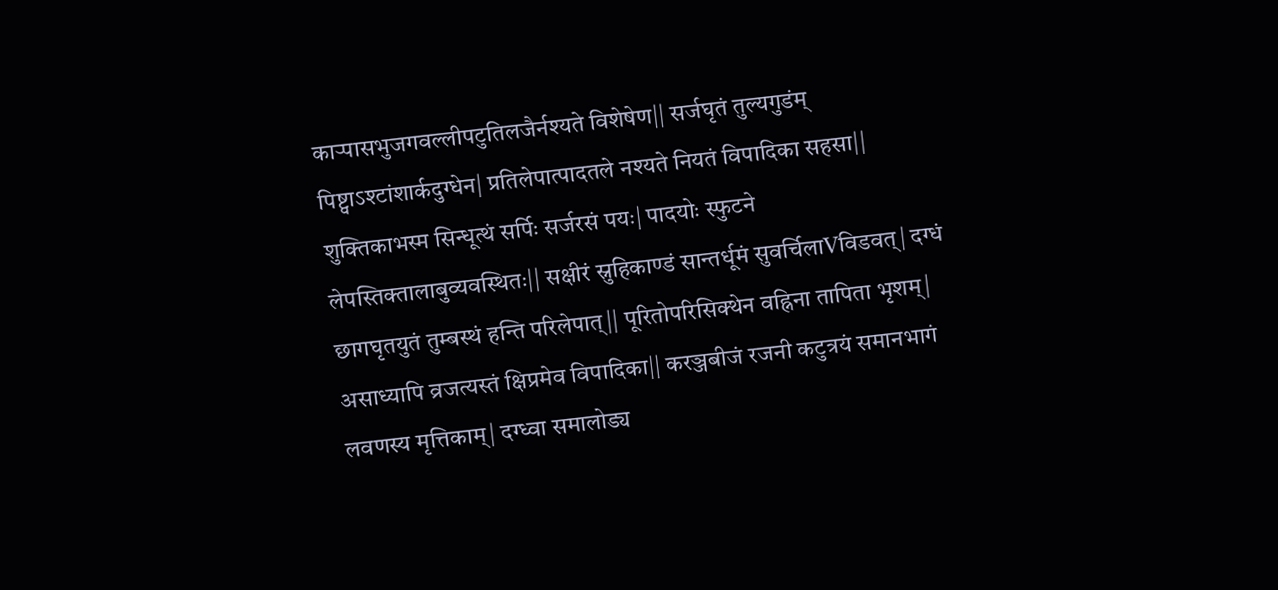काऱ्पासभुजगवल्लीपटुतिलजैर्नश्यते विशेषेण|| सर्जघृतं तुल्यगुडंम् पिष्ट्वाऽश्टांशार्कदुग्धेन| प्रतिलेपात्पादतले नश्यते नियतं विपादिका सहसा|| शुक्तिकाभस्म सिन्धूत्थं सर्पिः सर्जरसं पयः| पादयोः स्फुटने लेपस्तिक्तालाबुव्यवस्थितः|| सक्षीरं स्नुहिकाण्डं सान्तर्धूमं सुवर्चिलाVविडवत्| दग्धं छागघृतयुतं तुम्बस्थं हन्ति परिलेपात्|| पूरितोपरिसिक्थेन वह्निना तापिता भृशम्| असाध्यापि व्रजत्यस्तं क्षिप्रमेव विपादिका|| करञ्जबीजं रजनी कटुत्रयं समानभागं लवणस्य मृत्तिकाम्| दग्ध्वा समालोड्य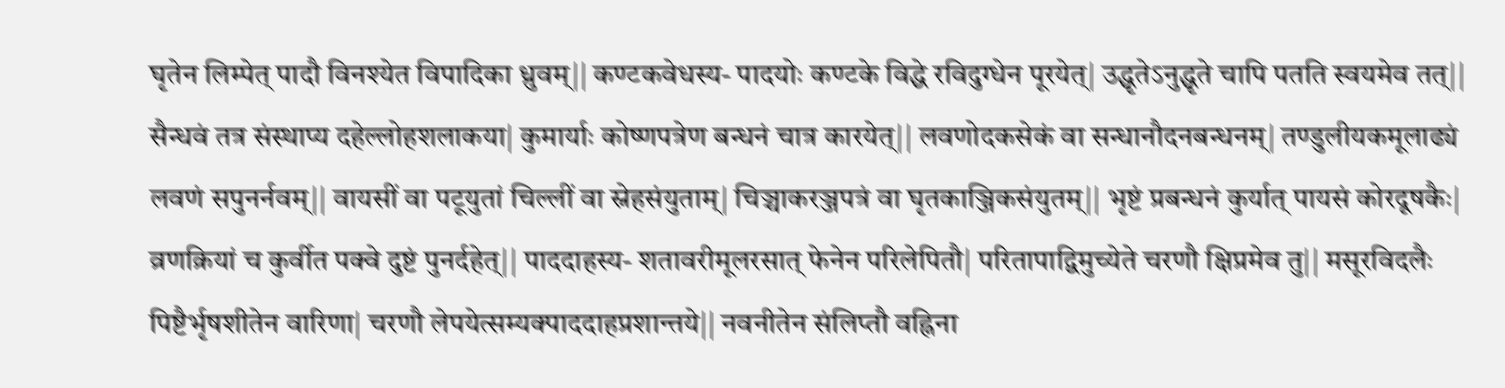घृतेन लिम्पेत् पादौ विनश्येत विपादिका ध्रुवम्|| कण्टकवेधस्य- पादयोः कण्टके विद्धे रविदुग्धेन पूरयेत्| उद्धृतेऽनुद्धृते चापि पतति स्वयमेव तत्|| सैन्धवं तत्र संस्थाप्य दहेल्लोहशलाकया| कुमार्याः कोष्णपत्रेण बन्धनं चात्र कारयेत्|| लवणोदकसेकं वा सन्धानौदनबन्धनम्| तण्डुलीयकमूलाढ्यं लवणं सपुनर्नवम्|| वायसीं वा पटूयुतां चिल्लीं वा स्नेहसंयुताम्| चिञ्चाकरञ्जपत्रं वा घृतकाञ्जिकसंयुतम्|| भृष्टं प्रबन्धनं कुर्यात् पायसं कोरदूषकैः| व्रणक्रियां च कुर्वीत पक्वे दुष्टं पुनर्दहेत्|| पाददाहस्य- शतावरीमूलरसात् फेनेन परिलेपितौ| परितापाद्विमुच्येते चरणौ क्षिप्रमेव तु|| मसूरविदलैः पिष्टैर्भृषशीतेन वारिणा| चरणौ लेपयेत्सम्यक्पाददाहप्रशान्तये|| नवनीतेन संलिप्तौ वह्निना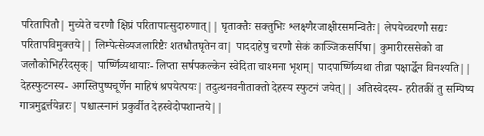परितापितौ| मुच्येते चरणौ क्षिप्रं परितापात्सुदारुणात्|| घृताक्तैः सक्तुभिः श्लक्ष्णैरजाक्षीरसमन्वितैः| लेपयेच्चरणौ सद्यः परितापविमुक्तये|| लिम्पेत्सेव्यजलारिष्टैः शतधौतघृतेन वा| पाददाहेषु चरणौ सेकं काञ्जिकसर्पिषा| कुमारीरससेको वा जलौकोभिर्हरेदसृक्| पार्ष्णिव्यथायाः- लिप्ता सर्षपकल्केन स्वेदिता चाश्मना भृशम्| पादपार्ष्णिव्यथा तीव्रा पक्षार्द्धेन विनश्यति|| देहस्फुटनस्य- अगस्तिपुष्पचूर्णेन माहिषं श्रपयेत्पयः| तदुत्थनवनीताक्तो देहस्य स्फुटनं जयेत्|| अतिस्वेदस्य- हरीतकीं तु सम्पिष्य गात्रमुद्वर्त्तयेन्नरः| पश्चात्स्नानं प्रकुर्वीत देहस्वेदोपशान्तये||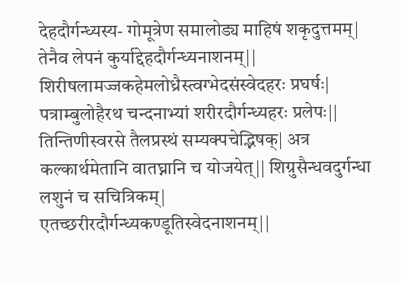देहदौर्गन्ध्यस्य- गोमूत्रेण समालोड्य माहिषं शकृदुत्तमम्| तेनैव लेपनं कुर्याद्देहदौर्गन्ध्यनाशनम्|| शिरीषलामज्जकहेमलोध्रैस्त्वग्भेदसंस्वेदहरः प्रघर्षः| पत्राम्बुलोहैरथ चन्दनाभ्यां शरीरदौर्गन्ध्यहरः प्रलेपः|| तिन्तिणीस्वरसे तैलप्रस्थं सम्यक्पचेद्भिषक्| अत्र कल्कार्थमेतानि वातघ्नानि च योजयेत्|| शिग्रुसैन्धवदुर्गन्धा लशुनं च सचित्रिकम्| एतच्छरीरदौर्गन्ध्यकण्डूतिस्वेदनाशनम्||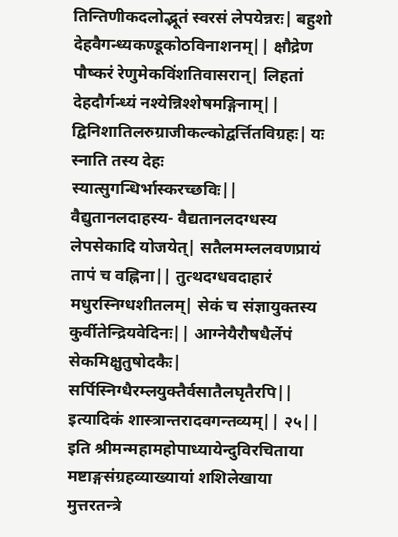तिन्तिणीकदलोद्भूतं स्वरसं लेपयेन्नरः| बहुशो देहवैगन्ध्यकण्डूकोठविनाशनम्|| क्षौद्रेण पौष्करं रेणुमेकविंशतिवासरान्| लिहतां देहदौर्गन्ध्यं नश्येन्निश्शेषमङ्गिनाम्|| द्विनिशातिलरुग्राजीकल्कोद्वर्त्तितविग्रहः| यः स्नाति तस्य देहः स्यात्सुगन्धिर्भास्करच्छविः|| वैद्युतानलदाहस्य- वैद्यतानलदग्धस्य लेपसेकादि योजयेत्| सतैलमम्ललवणप्रायं तापं च वह्निना|| तुत्थदग्धवदाहारं मधुरस्निग्धशीतलम्| सेकं च संज्ञायुक्तस्य कुर्वीतेन्द्रियवेदिनः|| आग्नेयैरौषधैर्लेपं सेकमिक्षुतुषोदकैः| सर्पिस्निग्धैरम्लयुक्तैर्वसातैलघृतैरपि|| इत्यादिकं शास्त्रान्तरादवगन्तव्यम्|| २५|| इति श्रीमन्महामहोपाध्यायेन्दुविरचिताया मष्टाङ्गसंग्रहव्याख्यायां शशिलेखाया मुत्तरतन्त्रे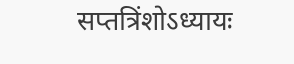सप्तत्रिंशोऽध्यायः